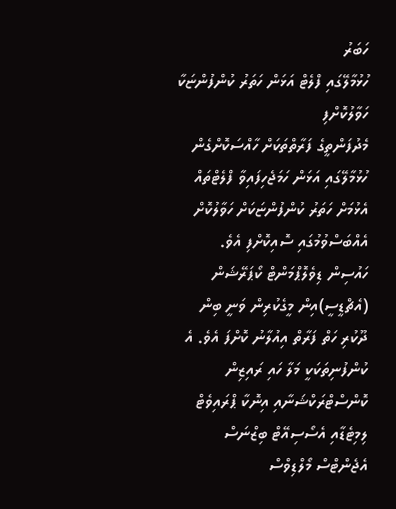ހަބަރު
ހުޅުމާލޭގައި ފްލެޓް އަޅަން ހަތަރު ކުންފުންޏަކާ ހަވާލުކޮށްފި
މެދުފަންތީގެ ފަރާތްތަކަށް ހާއްސަކޮށްގެން ހުޅުމާލޭގައި އަޅަން ހަމަޖެހިފައިވާ ފްލެޓްތައް އެޅުމަށް ހަތަރު ކުންފުންޏަކަށް ހަވާލުކޮށް އެއްބަސްވުމުގައި ސޮއިކޮށްފި އެވެ.
ހައުސިން ޑިވެލޮޕްމަންޓް ކޯޕަރޭޝަން (އެޗްޑީސީ)އިން މީގެކުރިން ވަނީ ބިން ދޫކުރި ހަތް ފަރާތް އިއުލާނު ކޮށްފަ އެވެ. އެ ކުންފުނިތަކަކީ މަލާ ހައި ރައިޒިން ކޮންސްޓްރަކްޝަނާއި އިނޮކާ ޕްރައިވެޓް ލިމިޓެޑާއި އެސޯސިއޭޓް ބިޒްނަސް އެޖެންޓްސް މޯލްޑިވްސް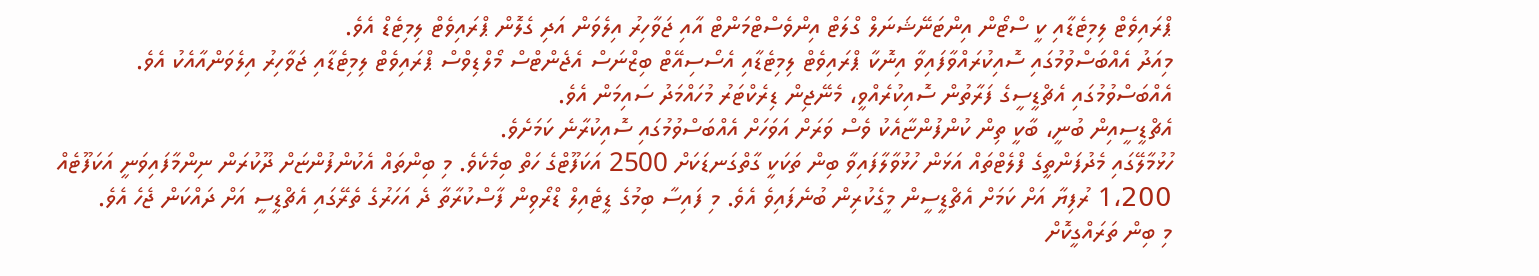ޕްރައިވެޓް ލިމިޓެޑާއި ކީ ސްޓޯން އިންޓަނޭޝަނަލް ގްލަޓް އިންވެސްޓްމަންޓް އާއި ޖަވާހިރު އިލެވަން އަދި ގެލޮން ޕްރައިވެޓް ލިމިޓެޑް އެވެ.
މިއަދު އެއްބަސްވުމުގައި ސޮއިކުރައްވާފައިވާ އިނޮކާ ޕްރައިވެޓް ލިމިޓެޑާއި އެސޯސިއޭޓް ބިޒްނަސް އެޖެންޓްސް މޯލްޑިވްސް ޕްރައިވެޓް ލިމިޓެޑާއި ޖަވާހިރު އިލެވަންއާއެކު އެވެ. އެއްބަސްވުމުގައި އެޗްޑީސީގެ ފަރާތުން ސޮއިކުރެއްވީ، މެނޭޖިން ޑިރެކްޓަރު މުހައްމަދު ސައިމަން އެވެ.
އެޗްޑީސީއިން ބުނީ، ބާކީ ތިން ކުންފުންޏާއެކު ވެސް ވަރަށް އަވަހަށް އެއްބަސްވުމުގައި ސޮއިކުރާނެ ކަމަށެވެ.
ހުޅުމާލޭގައި މެދުފަންތީގެ ފްލެޓްތައް އަޅަން ހުޅުވާލާފައިވާ ބިން ތަކަކީ ގާތްގަނޑަކަށް 2500 އަކަފޫޓްގެ ހަތް ބިމެކެވެ. މި ބިންތައް އެކުންފުންޏަށް ދޫކުރަން ނިންމާފައިވަނީ އަކަފޫޓެއް 1،200 ރުފިޔާ އަށް ކަމަށް އެޗްޑީސީން މީގެކުރިން ބުނެފައިވެ އެވެ. މި ފައިސާ ބިމުގެ ޑީޓެއިލް ޑްރޯވިން ފާސްކުރާތާ ދެ އަހަރުގެ ތެރޭގައި އެޗްޑީސީ އަށް ދައްކަން ޖެހެ އެވެ.
މި ބިން ތަރައްގީކޮށް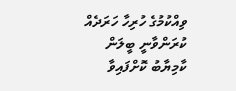ވިއްކުމުގެ ހުރިހާ ހަރަދެއް ކުރަންވާނީ ބީލަން ކާމިޔާބު ކޮށްފައިވާ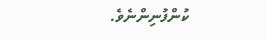ކުންފުނިންނެވެ.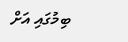ބިމުގައި އަށް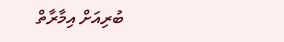ބުރިއަށް އިމާރާތް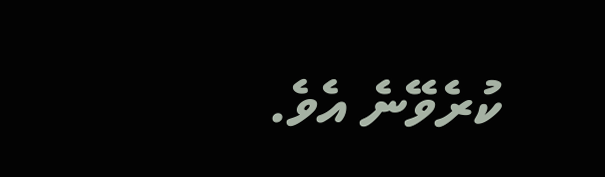ކުރެވޭނެ އެވެ.